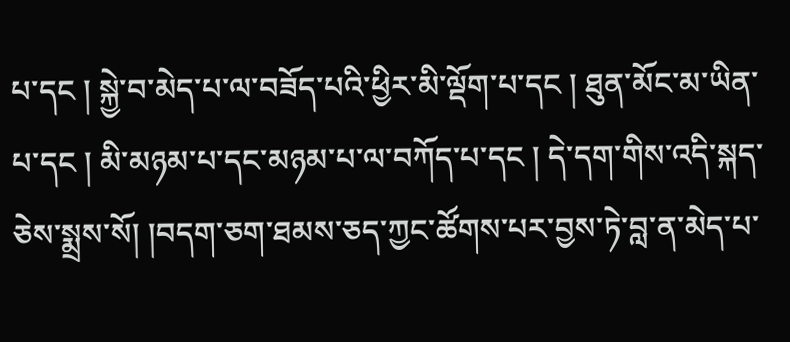པ་དང ། སྐྱེ་བ་མེད་པ་ལ་བཟོད་པའི་ཕྱིར་མི་ལྡོག་པ་དང ། ཐུན་མོང་མ་ཡིན་པ་དང ། མི་མཉམ་པ་དང་མཉམ་པ་ལ་བཀོད་པ་དང ། དེ་དག་གིས་འདི་སྐད་ཅེས་སྨྲས་སོ། །བདག་ཅག་ཐམས་ཅད་ཀྱང་ཚོགས་པར་བྱས་ཏེ་བླ་ན་མེད་པ་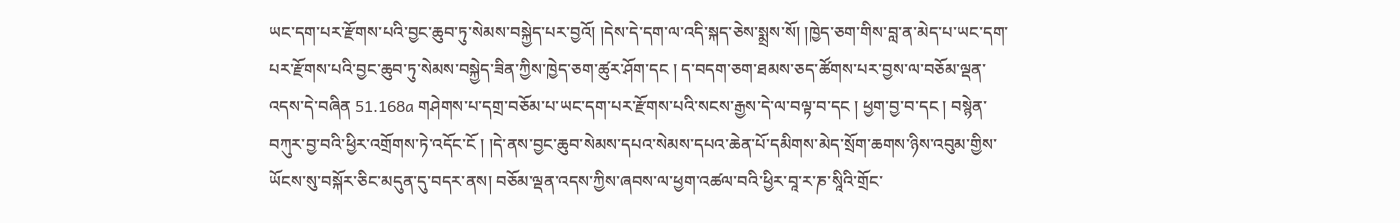ཡང་དག་པར་རྫོགས་པའི་བྱང་ཆུབ་ཏུ་སེམས་བསྐྱེད་པར་བྱའོ། །དེས་དེ་དག་ལ་འདི་སྐད་ཅེས་སྨྲས་སོ། །ཁྱེད་ཅག་གིས་བླ་ན་མེད་པ་ཡང་དག་པར་རྫོགས་པའི་བྱང་ཆུབ་ཏུ་སེམས་བསྐྱེད་ཟིན་ཀྱིས་ཁྱེད་ཅག་ཚུར་ཤོག་དང ། ད་བདག་ཅག་ཐམས་ཅད་ཚོགས་པར་བྱས་ལ་བཅོམ་ལྡན་འདས་དེ་བཞིན 51.168a གཤེགས་པ་དགྲ་བཅོམ་པ་ཡང་དག་པར་རྫོགས་པའི་སངས་རྒྱས་དེ་ལ་བལྟ་བ་དང ། ཕྱག་བྱ་བ་དང ། བསྙེན་བཀུར་བྱ་བའི་ཕྱིར་འགྲོགས་ཏེ་འདོང་ངོ ། །དེ་ནས་བྱང་ཆུབ་སེམས་དཔའ་སེམས་དཔའ་ཆེན་པོ་དམིགས་མེད་སྲོག་ཆགས་ཉིས་འབུམ་གྱིས་ཡོངས་སུ་བསྐོར་ཅིང་མདུན་དུ་བདར་ནས། བཅོམ་ལྡན་འདས་ཀྱིས་ཞབས་ལ་ཕྱག་འཚལ་བའི་ཕྱིར་བཱ་ར་ཎ་སཱིའི་གྲོང་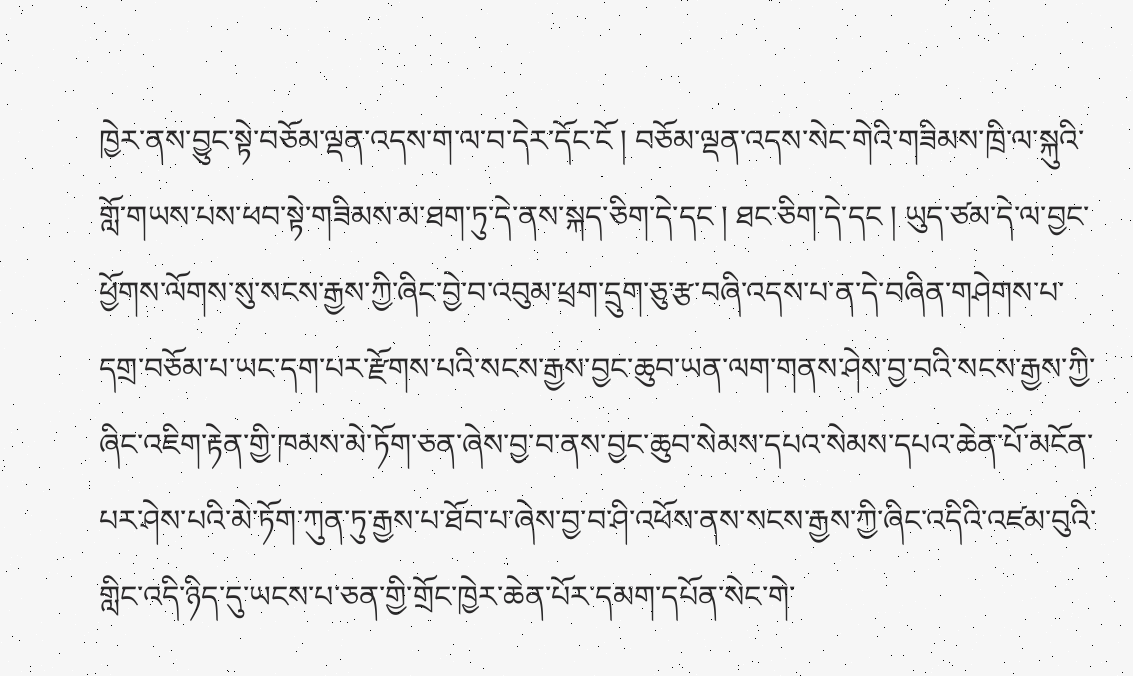ཁྱེར་ནས་བྱུང་སྟེ་བཅོམ་ལྡན་འདས་ག་ལ་བ་དེར་དོང་ངོ ། བཅོམ་ལྡན་འདས་སེང་གེའི་གཟིམས་ཁྲི་ལ་སྐུའི་གློ་གཡས་པས་ཕབ་སྟེ་གཟིམས་མ་ཐག་ཏུ་དེ་ནས་སྐད་ཅིག་དེ་དང ། ཐང་ཅིག་དེ་དང ། ཡུད་ཙམ་དེ་ལ་བྱང་ཕྱོགས་ལོགས་སུ་སངས་རྒྱས་ཀྱི་ཞིང་བྱེ་བ་འབུམ་ཕྲག་དྲུག་ཅུ་རྩ་བཞི་འདས་པ་ན་དེ་བཞིན་གཤེགས་པ་དགྲ་བཅོམ་པ་ཡང་དག་པར་རྫོགས་པའི་སངས་རྒྱས་བྱང་ཆུབ་ཡན་ལག་གནས་ཤེས་བྱ་བའི་སངས་རྒྱས་ཀྱི་ཞིང་འཇིག་རྟེན་གྱི་ཁམས་མེ་ཏོག་ཅན་ཞེས་བྱ་བ་ནས་བྱང་ཆུབ་སེམས་དཔའ་སེམས་དཔའ་ཆེན་པོ་མངོན་པར་ཤེས་པའི་མེ་ཏོག་ཀུན་ཏུ་རྒྱས་པ་ཐོབ་པ་ཞེས་བྱ་བ་ཤི་འཕོས་ནས་སངས་རྒྱས་ཀྱི་ཞིང་འདིའི་འཛམ་བུའི་གླིང་འདི་ཉིད་དུ་ཡངས་པ་ཅན་གྱི་གྲོང་ཁྱེར་ཆེན་པོར་དམག་དཔོན་སེང་གེ་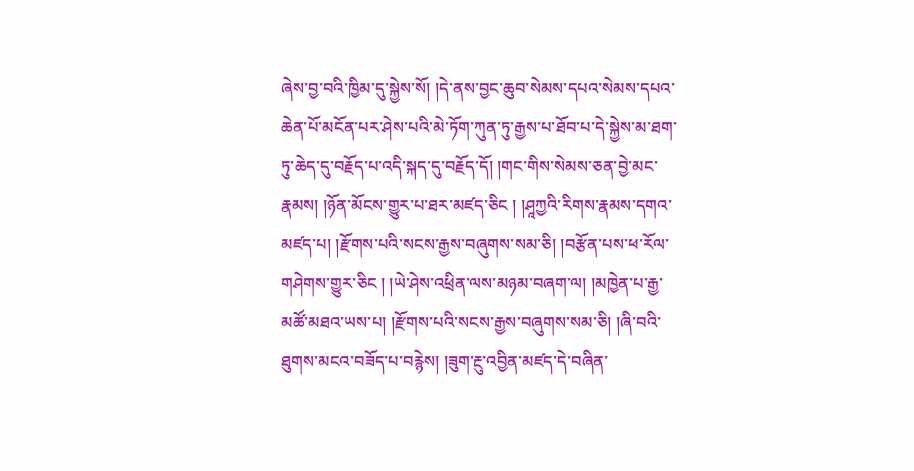ཞེས་བྱ་བའི་ཁྱིམ་དུ་སྐྱེས་སོ། །དེ་ནས་བྱང་ཆུབ་སེམས་དཔའ་སེམས་དཔའ་ཆེན་པོ་མངོན་པར་ཤེས་པའི་མེ་ཏོག་ཀུན་ཏུ་རྒྱས་པ་ཐོབ་པ་དེ་སྐྱེས་མ་ཐག་ཏུ་ཆེད་དུ་བརྗོད་པ་འདི་སྐད་དུ་བརྗོད་དོ། །གང་གིས་སེམས་ཅན་བྱེ་མང་རྣམས། །ཉོན་མོངས་གྱུར་པ་ཐར་མཛད་ཅིང ། །ཤཱཀྱའི་རིགས་རྣམས་དགའ་མཛད་པ། །རྫོགས་པའི་སངས་རྒྱས་བཞུགས་སམ་ཅི། །བརྩོན་པས་ཕ་རོལ་གཤེགས་གྱུར་ཅིང ། །ཡེ་ཤེས་འཕྲིན་ལས་མཉམ་བཞག་ལ། །མཁྱེན་པ་རྒྱ་མཚོ་མཐའ་ཡས་པ། །རྫོགས་པའི་སངས་རྒྱས་བཞུགས་སམ་ཅི། །ཞི་བའི་ཐུགས་མངའ་བཟོད་པ་བརྙེས། །ཟུག་རྔུ་འབྱིན་མཛད་དེ་བཞིན་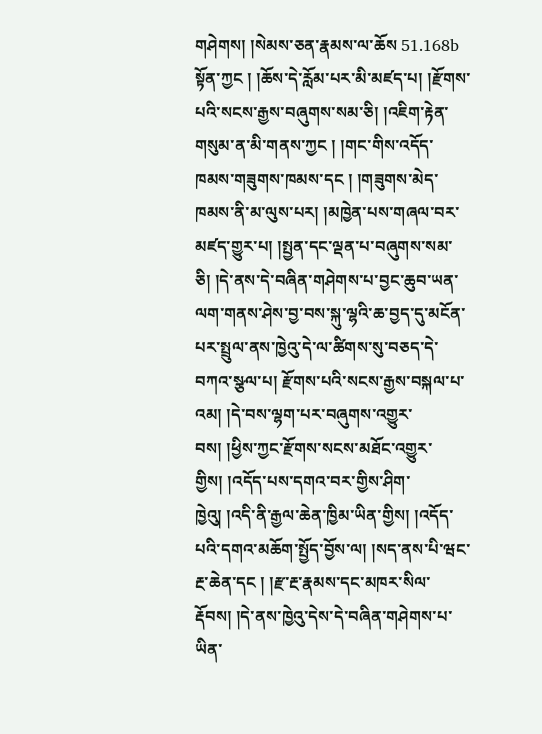གཤེགས། །སེམས་ཅན་རྣམས་ལ་ཆོས 51.168b སྟོན་ཀྱང ། །ཆོས་དེ་རློམ་པར་མི་མཛད་པ། །རྫོགས་པའི་སངས་རྒྱས་བཞུགས་སམ་ཅི། །འཇིག་རྟེན་གསུམ་ན་མི་གནས་ཀྱང ། །གང་གིས་འདོད་ཁམས་གཟུགས་ཁམས་དང ། །གཟུགས་མེད་ཁམས་ནི་མ་ལུས་པར། །མཁྱེན་པས་གཞལ་བར་མཛད་གྱུར་པ། །སྤྱན་དང་ལྡན་པ་བཞུགས་སམ་ཅི། །དེ་ནས་དེ་བཞིན་གཤེགས་པ་བྱང་ཆུབ་ཡན་ལག་གནས་ཤེས་བྱ་བས་སྐུ་ལྷའི་ཆ་བྱད་དུ་མངོན་པར་སྤྲུལ་ནས་ཁྱེའུ་དེ་ལ་ཚིགས་སུ་བཅད་དེ་བཀའ་སྩལ་པ། རྫོགས་པའི་སངས་རྒྱས་བསྐལ་པ་འམ། །དེ་བས་ལྷག་པར་བཞུགས་འགྱུར་བས། །ཕྱིས་ཀྱང་རྫོགས་སངས་མཐོང་འགྱུར་གྱིས། །འདོད་པས་དགའ་བར་གྱིས་ཤིག་ཁྱེའུ། །འདི་ནི་རྒྱལ་ཆེན་ཁྱིམ་ཡིན་གྱིས། །འདོད་པའི་དགའ་མཆོག་སྤྱོད་བྱོས་ལ། །སད་ནས་པི་ཝང་རྔ་ཆེན་དང ། །རྫ་རྔ་རྣམས་དང་མཁར་སིལ་རྡོབས། །དེ་ནས་ཁྱེའུ་དེས་དེ་བཞིན་གཤེགས་པ་ཡིན་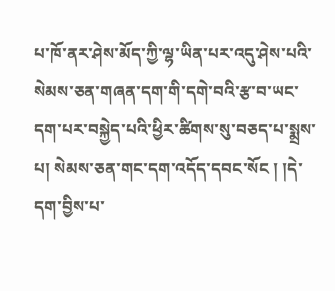པ་ཁོ་ནར་ཤེས་མོད་ཀྱི་ལྷ་ཡིན་པར་འདུ་ཤེས་པའི་སེམས་ཅན་གཞན་དག་གི་དགེ་བའི་རྩ་བ་ཡང་དག་པར་བསྐྱེད་པའི་ཕྱིར་ཚིགས་སུ་བཅད་པ་སྨྲས་པ། སེམས་ཅན་གང་དག་འདོད་དབང་སོང ། །དེ་དག་བྱིས་པ་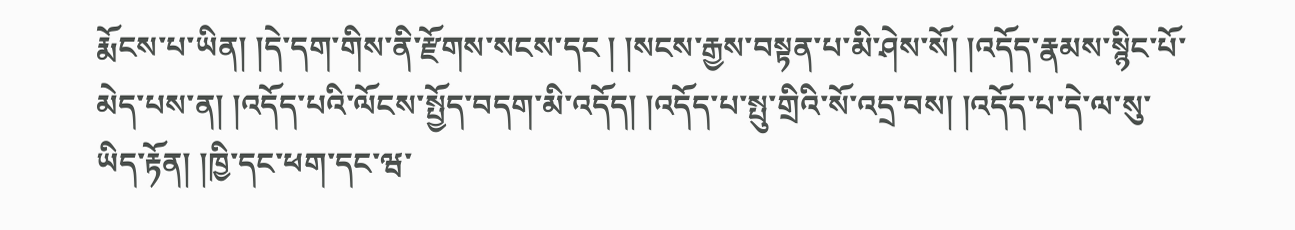རྨོངས་པ་ཡིན། །དེ་དག་གིས་ནི་རྫོགས་སངས་དང ། །སངས་རྒྱས་བསྟན་པ་མི་ཤེས་སོ། །འདོད་རྣམས་སྙིང་པོ་མེད་པས་ན། །འདོད་པའི་ལོངས་སྤྱོད་བདག་མི་འདོད། །འདོད་པ་སྤུ་གྲིའི་སོ་འདྲ་བས། །འདོད་པ་དེ་ལ་སུ་ཡིད་རྟོན། །ཁྱི་དང་ཕག་དང་ཝ་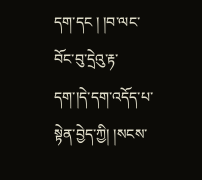དག་དང ། །བ་ལང་བོང་བུ་དྲེའུ་རྟ་དག་།དེ་དག་འདོད་པ་སྟེན་བྱེད་ཀྱི། །སངས་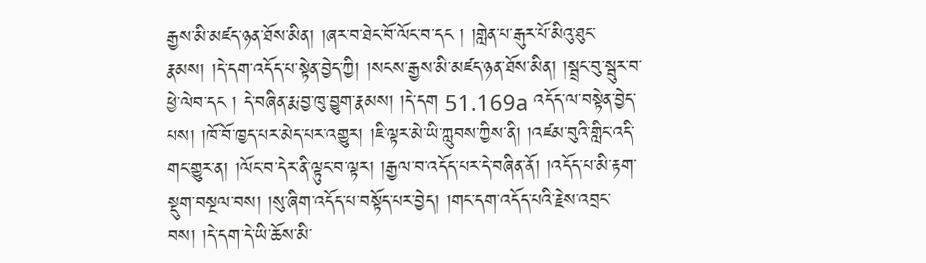རྒྱས་མི་མཛད་ཉན་ཐོས་མིན། །ཞར་བ་ཐེང་བོ་ལོང་བ་དང ། །གླེན་པ་རྒུར་པོ་མིའུ་ཐུང་རྣམས། །དེ་དག་འདོད་པ་སྟེན་བྱེད་ཀྱི། །སངས་རྒྱས་མི་མཛད་ཉན་ཐོས་མིན། །སྦྲང་བུ་སྦུར་བ་ཕྱེ་ལེབ་དང ། དེ་བཞིན་རྨ་བྱ་ཁུ་བྱུག་རྣམས། །དེ་དག 51.169a འདོད་ལ་བསྟེན་བྱེད་པས། །ཁོ་བོ་ཁྱད་པར་མེད་པར་འགྱུར། །ཇི་ལྟར་མེ་ཡི་ཀླུབས་ཀྱིས་ནི། །འཛམ་བུའི་གླིང་འདི་གང་གྱུར་ན། །ལོང་བ་དེར་ནི་ལྟུང་བ་ལྟར། །རྒྱལ་བ་འདོད་པར་དེ་བཞིན་ནོ། །འདོད་པ་མི་རྟག་སྡུག་བསྔལ་བས། །སུ་ཞིག་འདོད་པ་བསྟོད་པར་བྱེད། །གང་དག་འདོད་པའི་རྗེས་འབྲང་བས། །དེ་དག་དེ་ཡི་ཆོས་མི་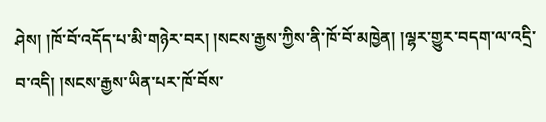ཤེས། །ཁོ་བོ་འདོད་པ་མི་གཉེར་བར། །སངས་རྒྱས་ཀྱིས་ནི་ཁོ་བོ་མཁྱེན། །ལྷར་གྱུར་བདག་ལ་འདྲི་བ་འདི། །སངས་རྒྱས་ཡིན་པར་ཁོ་བོས་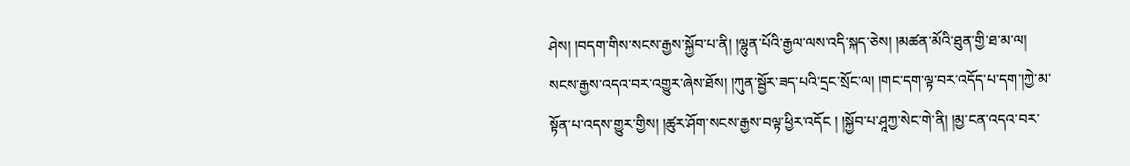ཤེས། །བདག་གིས་སངས་རྒྱས་སྐྱོབ་པ་ནི། །ལྷུན་པོའི་རྒྱལ་ལས་འདི་སྐད་ཅེས། །མཚན་མོའི་ཐུན་གྱི་ཐ་མ་ལ། སངས་རྒྱས་འདའ་བར་འགྱུར་ཞེས་ཐོས། །ཀུན་སྦྱོར་ཟད་པའི་དྲང་སྲོང་ལ། །གང་དག་ལྟ་བར་འདོད་པ་དག་།ཀྱེ་མ་སྟོན་པ་འདས་གྱུར་གྱིས། །ཚུར་ཤོག་སངས་རྒྱས་བལྟ་ཕྱིར་འདོང ། །སྐྱོབ་པ་ཤཱཀྱ་སེང་གེ་ནི། །མྱ་ངན་འདའ་བར་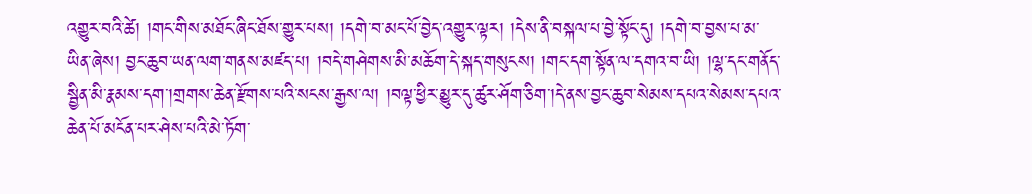འགྱུར་བའི་ཚེ། །གང་གིས་མཐོང་ཞིང་ཐོས་གྱུར་པས། །དགེ་བ་མང་པོ་བྱེད་འགྱུར་ལྟར། །དེས་ནི་བསྐལ་པ་བྱེ་སྟོང་དུ། །དགེ་བ་བྱས་པ་མ་ཡིན་ཞེས། བྱང་ཆུབ་ཡན་ལག་གནས་མཛད་པ། །བདེ་གཤེགས་མི་མཆོག་དེ་སྐད་གསུངས། །གང་དག་སྟོན་ལ་དགའ་བ་ཡི། །ལྷ་དང་གནོད་སྦྱིན་མི་རྣམས་དག་།གྲགས་ཆེན་རྫོགས་པའི་སངས་རྒྱས་ལ། །བལྟ་ཕྱིར་མྱུར་དུ་ཚུར་ཤོག་ཅིག་།དེ་ནས་བྱང་ཆུབ་སེམས་དཔའ་སེམས་དཔའ་ཆེན་པོ་མངོན་པར་ཤེས་པའི་མེ་ཏོག་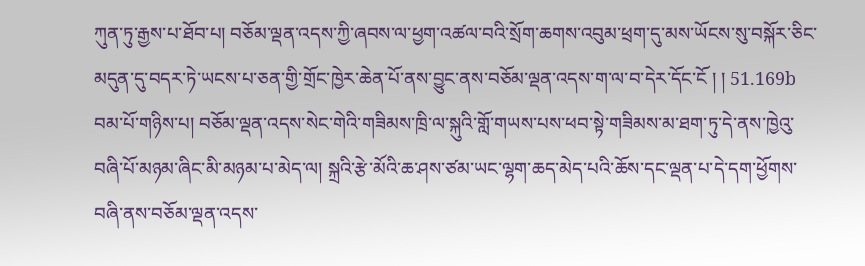ཀུན་ཏུ་རྒྱས་པ་ཐོབ་པ། བཅོམ་ལྡན་འདས་ཀྱི་ཞབས་ལ་ཕྱག་འཚལ་བའི་སྲོག་ཆགས་འབུམ་ཕྲག་དུ་མས་ཡོངས་སུ་བསྐོར་ཅིང་མདུན་དུ་བདར་ཏེ་ཡངས་པ་ཅན་གྱི་གྲོང་ཁྱེར་ཆེན་པོ་ནས་བྱུང་ནས་བཅོམ་ལྡན་འདས་ག་ལ་བ་དེར་དོང་ངོ ། ། 51.169b བམ་པོ་གཉིས་པ། བཅོམ་ལྡན་འདས་སེང་གེའི་གཟིམས་ཁྲི་ལ་སྐུའི་གློ་གཡས་པས་ཕབ་སྟེ་གཟིམས་མ་ཐག་ཏུ་དེ་ནས་ཁྱེའུ་བཞི་པོ་མཉམ་ཞིང་མི་མཉམ་པ་མེད་ལ། སྐྲའི་རྩེ་མོའི་ཆ་ཤས་ཙམ་ཡང་ལྷག་ཆད་མེད་པའི་ཆོས་དང་ལྡན་པ་དེ་དག་ཕྱོགས་བཞི་ནས་བཅོམ་ལྡན་འདས་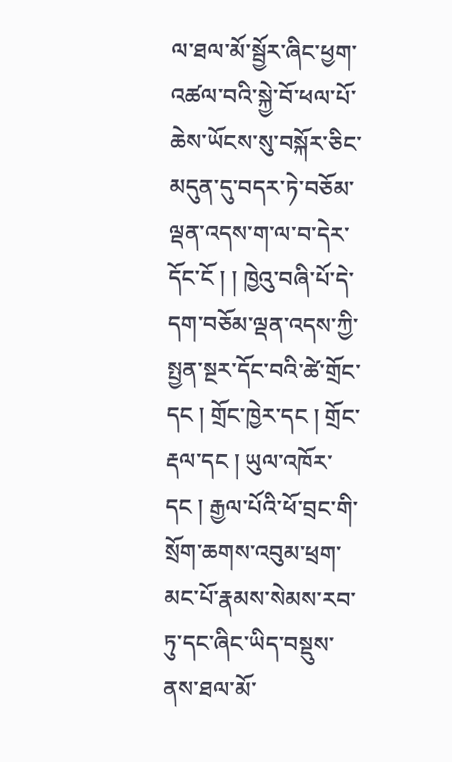ལ་ཐལ་མོ་སྦྱོར་ཞིང་ཕྱག་འཚལ་བའི་སྐྱེ་བོ་ཕལ་པོ་ཆེས་ཡོངས་སུ་བསྐོར་ཅིང་མདུན་དུ་བདར་ཏེ་བཅོམ་ལྡན་འདས་ག་ལ་བ་དེར་དོང་ངོ ། ། ཁྱེའུ་བཞི་པོ་དེ་དག་བཅོམ་ལྡན་འདས་ཀྱི་སྤྱན་སྔར་དོང་བའི་ཚེ་གྲོང་དང ། གྲོང་ཁྱེར་དང ། གྲོང་རྡལ་དང ། ཡུལ་འཁོར་དང ། རྒྱལ་པོའི་ཕོ་བྲང་གི་སྲོག་ཆགས་འབུམ་ཕྲག་མང་པོ་རྣམས་སེམས་རབ་ཏུ་དང་ཞིང་ཡིད་བསྡུས་ནས་ཐལ་མོ་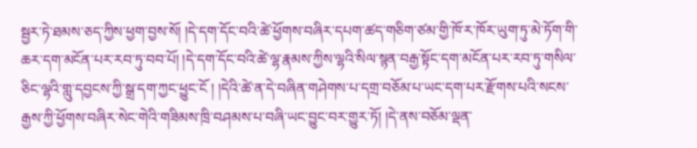སྦྱར་ཏེ་ཐམས་ཅད་ཀྱིས་ཕྱག་བྱས་སོ། །དེ་དག་དོང་བའི་ཚེ་ཕྱོགས་བཞིར་དཔག་ཚད་གཅིག་ཙམ་གྱི་ཁོ་ར་ཁོར་ཡུག་ཏུ་མེ་ཏོག་གི་ཆར་དག་མངོན་པར་རབ་ཏུ་བབ་པོ། །དེ་དག་དོང་བའི་ཚེ་ལྷ་རྣམས་ཀྱིས་ལྷའི་སིལ་སྙན་བརྒྱ་སྟོང་དག་མངོན་པར་རབ་ཏུ་གསིལ་ཅིང་ལྷའི་གླུ་དབྱངས་ཀྱི་སྒྲ་དག་ཀྱང་ཕྱུང་ངོ ། །དེའི་ཚེ་ན་དེ་བཞིན་གཤེགས་པ་དགྲ་བཅོམ་པ་ཡང་དག་པར་རྫོགས་པའི་སངས་རྒྱས་ཀྱི་ཕྱོགས་བཞིར་སེང་གེའི་གཟིམས་ཁྲི་བཤམས་པ་བཞི་ཡང་བྱུང་བར་གྱུར་ཏོ། །དེ་ནས་བཅོམ་ལྡན་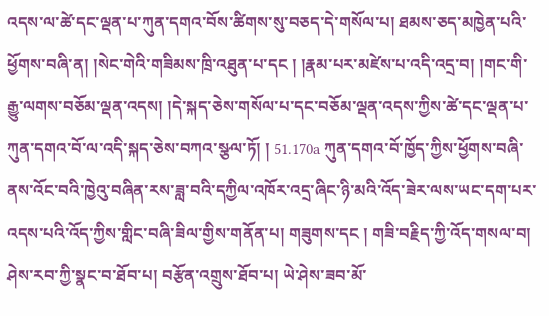འདས་ལ་ཚེ་དང་ལྡན་པ་ཀུན་དགའ་བོས་ཚིགས་སུ་བཅད་དེ་གསོལ་པ། ཐམས་ཅད་མཁྱེན་པའི་ཕྱོགས་བཞི་ན། །སེང་གེའི་གཟིམས་ཁྲི་འཐུན་པ་དང ། །རྣམ་པར་མཛེས་པ་འདི་འདྲ་བ། །གང་གི་རྒྱུ་ལགས་བཅོམ་ལྡན་འདས། །དེ་སྐད་ཅེས་གསོལ་པ་དང་བཅོམ་ལྡན་འདས་ཀྱིས་ཚེ་དང་ལྡན་པ་ཀུན་དགའ་བོ་ལ་འདི་སྐད་ཅེས་བཀའ་སྩལ་ཏོ། ། 51.170a ཀུན་དགའ་བོ་ཁྱོད་ཀྱིས་ཕྱོགས་བཞི་ནས་འོང་བའི་ཁྱེའུ་བཞིན་རས་ཟླ་བའི་དཀྱིལ་འཁོར་འདྲ་ཞིང་ཉི་མའི་འོད་ཟེར་ལས་ཡང་དག་པར་འདས་པའི་འོད་ཀྱིས་གླིང་བཞི་ཟིལ་གྱིས་གནོན་པ། གཟུགས་དང ། གཟི་བརྗིད་ཀྱི་འོད་གསལ་བ། ཤེས་རབ་ཀྱི་སྣང་བ་ཐོབ་པ། བརྩོན་འགྲུས་ཐོབ་པ། ཡེ་ཤེས་ཟབ་མོ་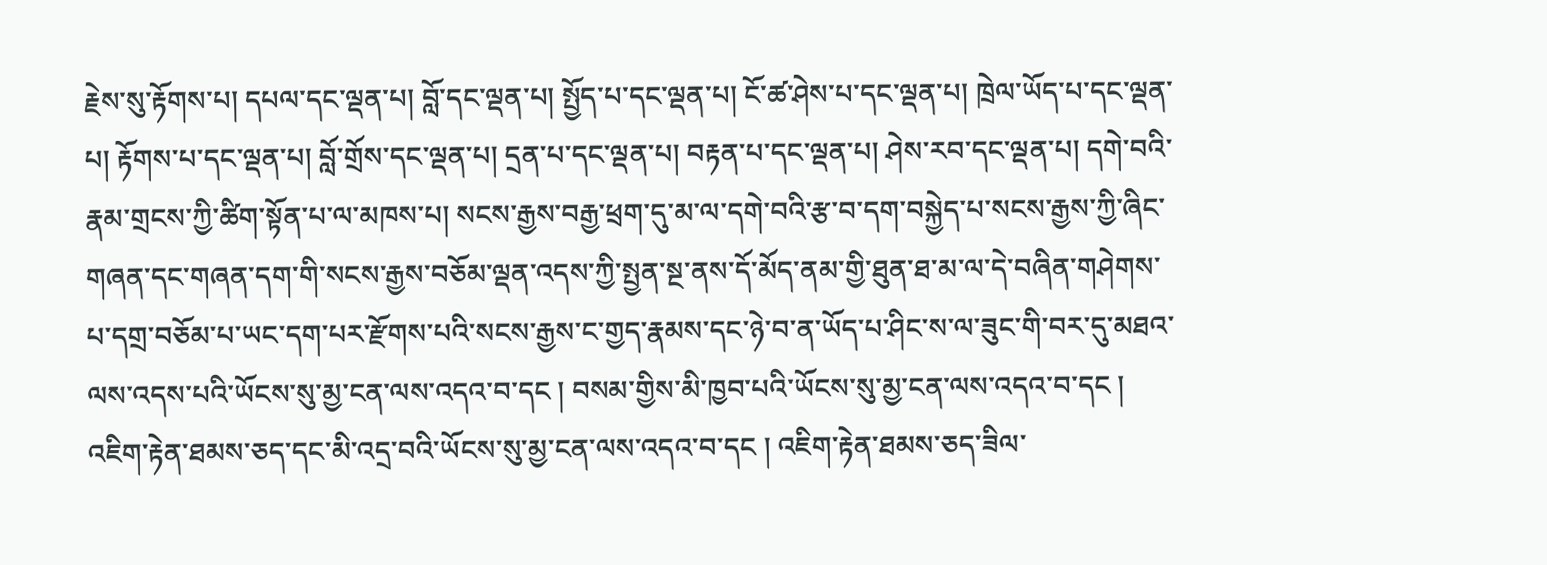རྗེས་སུ་རྟོགས་པ། དཔལ་དང་ལྡན་པ། བློ་དང་ལྡན་པ། སྤྱོད་པ་དང་ལྡན་པ། ངོ་ཚ་ཤེས་པ་དང་ལྡན་པ། ཁྲེལ་ཡོད་པ་དང་ལྡན་པ། རྟོགས་པ་དང་ལྡན་པ། བློ་གྲོས་དང་ལྡན་པ། དྲན་པ་དང་ལྡན་པ། བརྟན་པ་དང་ལྡན་པ། ཤེས་རབ་དང་ལྡན་པ། དགེ་བའི་རྣམ་གྲངས་ཀྱི་ཚིག་སྟོན་པ་ལ་མཁས་པ། སངས་རྒྱས་བརྒྱ་ཕྲག་དུ་མ་ལ་དགེ་བའི་རྩ་བ་དག་བསྐྱེད་པ་སངས་རྒྱས་ཀྱི་ཞིང་གཞན་དང་གཞན་དག་གི་སངས་རྒྱས་བཅོམ་ལྡན་འདས་ཀྱི་སྤྱན་སྔ་ནས་དོ་མོད་ནམ་གྱི་ཐུན་ཐ་མ་ལ་དེ་བཞིན་གཤེགས་པ་དགྲ་བཅོམ་པ་ཡང་དག་པར་རྫོགས་པའི་སངས་རྒྱས་ང་གྱད་རྣམས་དང་ཉེ་བ་ན་ཡོད་པ་ཤིང་ས་ལ་ཟུང་གི་བར་དུ་མཐའ་ལས་འདས་པའི་ཡོངས་སུ་མྱ་ངན་ལས་འདའ་བ་དང ། བསམ་གྱིས་མི་ཁྱབ་པའི་ཡོངས་སུ་མྱ་ངན་ལས་འདའ་བ་དང ། འཇིག་རྟེན་ཐམས་ཅད་དང་མི་འདྲ་བའི་ཡོངས་སུ་མྱ་ངན་ལས་འདའ་བ་དང ། འཇིག་རྟེན་ཐམས་ཅད་ཟིལ་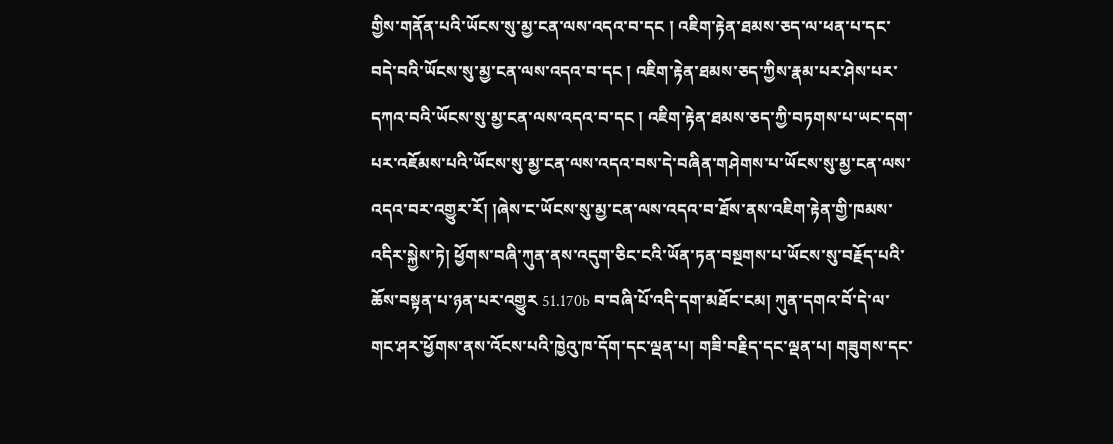གྱིས་གནོན་པའི་ཡོངས་སུ་མྱ་ངན་ལས་འདའ་བ་དང ། འཇིག་རྟེན་ཐམས་ཅད་ལ་ཕན་པ་དང་བདེ་བའི་ཡོངས་སུ་མྱ་ངན་ལས་འདའ་བ་དང ། འཇིག་རྟེན་ཐམས་ཅད་ཀྱིས་རྣམ་པར་ཤེས་པར་དཀའ་བའི་ཡོངས་སུ་མྱ་ངན་ལས་འདའ་བ་དང ། འཇིག་རྟེན་ཐམས་ཅད་ཀྱི་བཏགས་པ་ཡང་དག་པར་འཇོམས་པའི་ཡོངས་སུ་མྱ་ངན་ལས་འདའ་བས་དེ་བཞིན་གཤེགས་པ་ཡོངས་སུ་མྱ་ངན་ལས་འདའ་བར་འགྱུར་རོ། །ཞེས་ང་ཡོངས་སུ་མྱ་ངན་ལས་འདའ་བ་ཐོས་ནས་འཇིག་རྟེན་གྱི་ཁམས་འདིར་སྐྱེས་ཏེ། ཕྱོགས་བཞི་ཀུན་ནས་འདུག་ཅིང་ངའི་ཡོན་ཏན་བསྔགས་པ་ཡོངས་སུ་བརྗོད་པའི་ཆོས་བསྟན་པ་ཉན་པར་འགྱུར 51.170b བ་བཞི་པོ་འདི་དག་མཐོང་ངམ། ཀུན་དགའ་བོ་དེ་ལ་གང་ཤར་ཕྱོགས་ནས་འོངས་པའི་ཁྱེའུ་ཁ་དོག་དང་ལྡན་པ། གཟི་བརྗིད་དང་ལྡན་པ། གཟུགས་དང་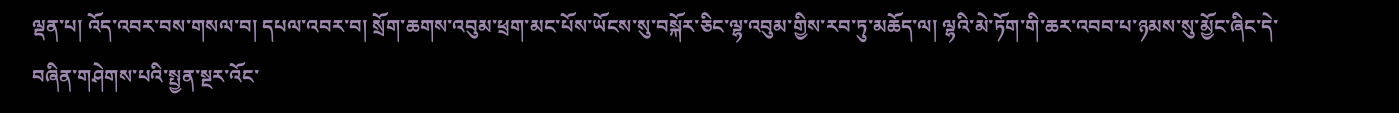ལྡན་པ། འོད་འབར་བས་གསལ་བ། དཔལ་འབར་བ། སྲོག་ཆགས་འབུམ་ཕྲག་མང་པོས་ཡོངས་སུ་བསྐོར་ཅིང་ལྷ་འབུམ་གྱིས་རབ་ཏུ་མཆོད་ལ། ལྷའི་མེ་ཏོག་གི་ཆར་འབབ་པ་ཉམས་སུ་མྱོང་ཞིང་དེ་བཞིན་གཤེགས་པའི་སྤྱན་སྔར་འོང་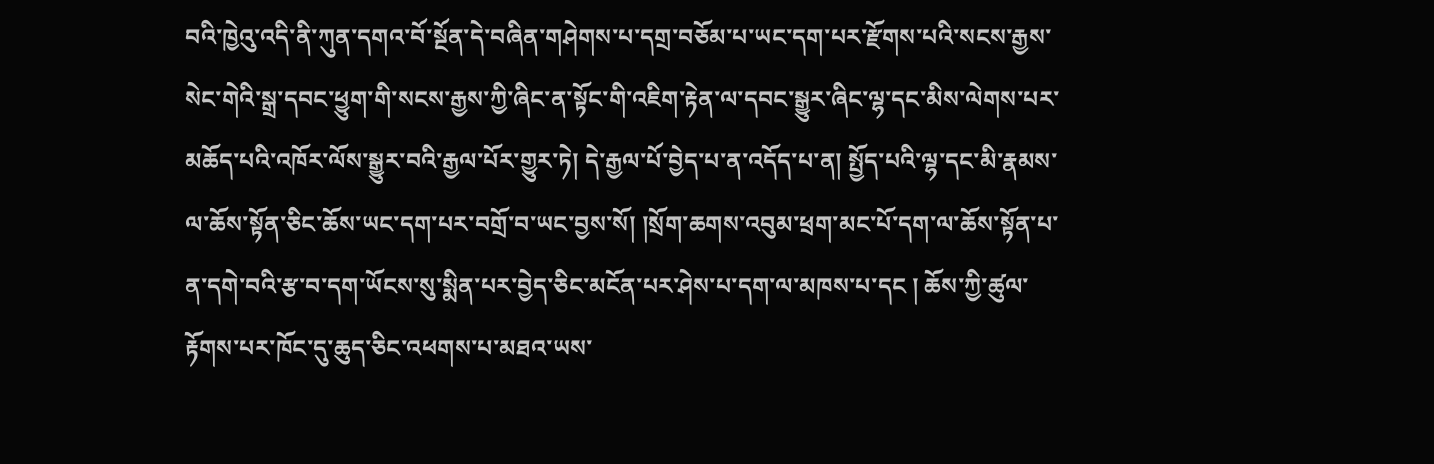བའི་ཁྱེའུ་འདི་ནི་ཀུན་དགའ་བོ་སྔོན་དེ་བཞིན་གཤེགས་པ་དགྲ་བཅོམ་པ་ཡང་དག་པར་རྫོགས་པའི་སངས་རྒྱས་སེང་གེའི་སྒྲ་དབང་ཕྱུག་གི་སངས་རྒྱས་ཀྱི་ཞིང་ན་སྟོང་གི་འཇིག་རྟེན་ལ་དབང་སྒྱུར་ཞིང་ལྷ་དང་མིས་ལེགས་པར་མཆོད་པའི་འཁོར་ལོས་སྒྱུར་བའི་རྒྱལ་པོར་གྱུར་ཏེ། དེ་རྒྱལ་པོ་བྱེད་པ་ན་འདོད་པ་ན། སྤྱོད་པའི་ལྷ་དང་མི་རྣམས་ལ་ཆོས་སྟོན་ཅིང་ཆོས་ཡང་དག་པར་བགྲོ་བ་ཡང་བྱས་སོ། །སྲོག་ཆགས་འབུམ་ཕྲག་མང་པོ་དག་ལ་ཆོས་སྟོན་པ་ན་དགེ་བའི་རྩ་བ་དག་ཡོངས་སུ་སྨིན་པར་བྱེད་ཅིང་མངོན་པར་ཤེས་པ་དག་ལ་མཁས་པ་དང ། ཆོས་ཀྱི་ཚུལ་རྟོགས་པར་ཁོང་དུ་ཆུད་ཅིང་འཕགས་པ་མཐའ་ཡས་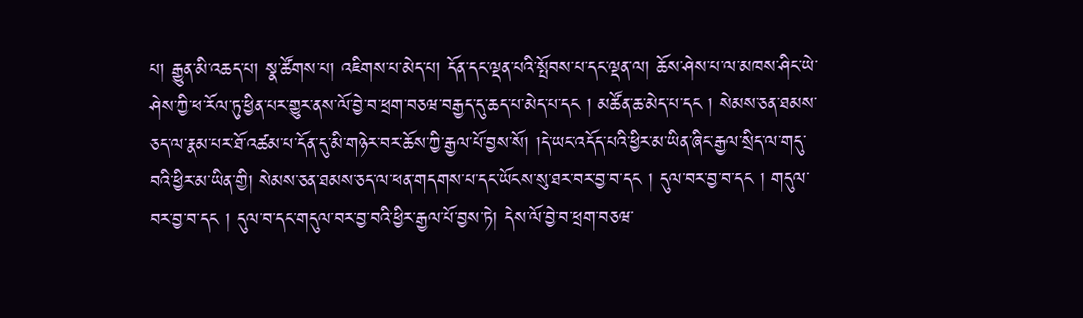པ། རྒྱུན་མི་འཆད་པ། སྣ་ཚོགས་པ། འཇིགས་པ་མེད་པ། དོན་དང་ལྡན་པའི་སྤོབས་པ་དང་ལྡན་ལ། ཆོས་ཤེས་པ་ལ་མཁས་ཤིང་ཡེ་ཤེས་ཀྱི་ཕ་རོལ་ཏུ་ཕྱིན་པར་གྱུར་ནས་ལོ་བྱེ་བ་ཕྲག་བཅཝ་བརྒྱད་དུ་ཆད་པ་མེད་པ་དང ། མཚོན་ཆ་མེད་པ་དང ། སེམས་ཅན་ཐམས་ཅད་ལ་རྣམ་པར་ཐོ་འཚམ་པ་དོན་དུ་མི་གཉེར་བར་ཆོས་ཀྱི་རྒྱལ་པོ་བྱས་སོ། །དེ་ཡང་འདོད་པའི་ཕྱིར་མ་ཡིན་ཞིང་རྒྱལ་སྲིད་ལ་གདུ་བའི་ཕྱིར་མ་ཡིན་གྱི། སེམས་ཅན་ཐམས་ཅད་ལ་ཕན་གདགས་པ་དང་ཡོངས་སུ་ཐར་བར་བྱ་བ་དང ། དུལ་བར་བྱ་བ་དང ། གདུལ་བར་བྱ་བ་དང ། དུལ་བ་དང་གདུལ་བར་བྱ་བའི་ཕྱིར་རྒྱལ་པོ་བྱས་ཏེ། དེས་ལོ་བྱེ་བ་ཕྲག་བཅཝ་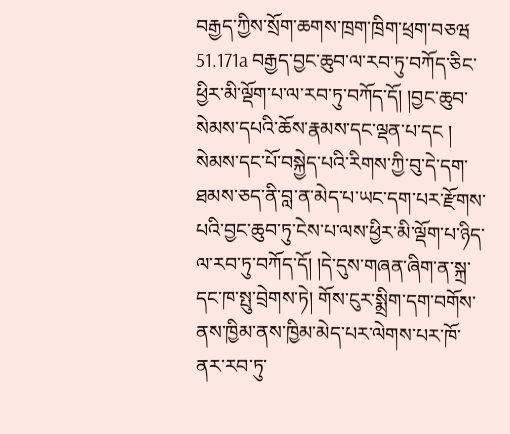བརྒྱད་ཀྱིས་སྲོག་ཆགས་ཁྲག་ཁྲིག་ཕྲག་བཅཝ 51.171a བརྒྱད་བྱང་ཆུབ་ལ་རབ་ཏུ་བཀོད་ཅིང་ཕྱིར་མི་ལྡོག་པ་ལ་རབ་ཏུ་བཀོད་དོ། །བྱང་ཆུབ་སེམས་དཔའི་ཆོས་རྣམས་དང་ལྡན་པ་དང ། སེམས་དང་པོ་བསྐྱེད་པའི་རིགས་ཀྱི་བུ་དེ་དག་ཐམས་ཅད་ནི་བླ་ན་མེད་པ་ཡང་དག་པར་རྫོགས་པའི་བྱང་ཆུབ་ཏུ་ངེས་པ་ལས་ཕྱིར་མི་ལྡོག་པ་ཉིད་ལ་རབ་ཏུ་བཀོད་དོ། །དེ་དུས་གཞན་ཞིག་ན་སྐྲ་དང་ཁ་སྤུ་བྲེགས་ཏེ། གོས་ངུར་སྨྲིག་དག་བགོས་ནས་ཁྱིམ་ནས་ཁྱིམ་མེད་པར་ལེགས་པར་ཁོ་ནར་རབ་ཏུ་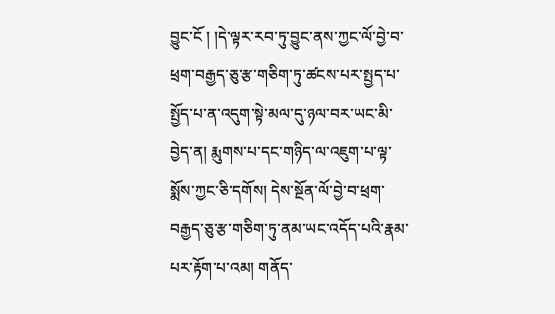བྱུང་ངོ ། །དེ་ལྟར་རབ་ཏུ་བྱུང་ནས་ཀྱང་ལོ་བྱེ་བ་ཕྲག་བརྒྱད་ཅུ་རྩ་གཅིག་ཏུ་ཚངས་པར་སྤྱད་པ་སྤྱོད་པ་ན་འདུག་སྟེ་མལ་དུ་ཉལ་བར་ཡང་མི་བྱེད་ན། རྨུགས་པ་དང་གཉིད་ལ་འཇུག་པ་ལྟ་སྨོས་ཀྱང་ཅི་དགོས། དེས་སྔོན་ལོ་བྱེ་བ་ཕྲག་བརྒྱད་ཅུ་རྩ་གཅིག་ཏུ་ནམ་ཡང་འདོད་པའི་རྣམ་པར་རྟོག་པ་འམ། གནོད་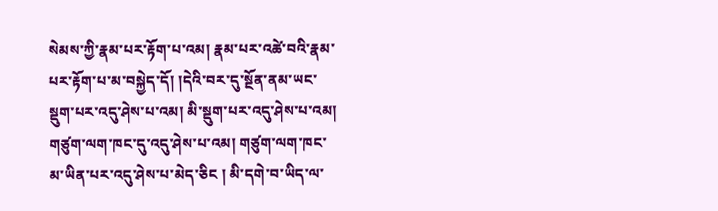སེམས་ཀྱི་རྣམ་པར་རྟོག་པ་འམ། རྣམ་པར་འཚེ་བའི་རྣམ་པར་རྟོག་པ་མ་བསྐྱེད་དོ། །དེའི་བར་དུ་སྔོན་ནམ་ཡང་སྡུག་པར་འདུ་ཤེས་པ་འམ། མི་སྡུག་པར་འདུ་ཤེས་པ་འམ། གཙུག་ལག་ཁང་དུ་འདུ་ཤེས་པ་འམ། གཙུག་ལག་ཁང་མ་ཡིན་པར་འདུ་ཤེས་པ་མེད་ཅིང ། མི་དགེ་བ་ཡིད་ལ་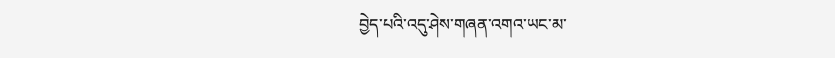བྱེད་པའི་འདུ་ཤེས་གཞན་འགའ་ཡང་མ་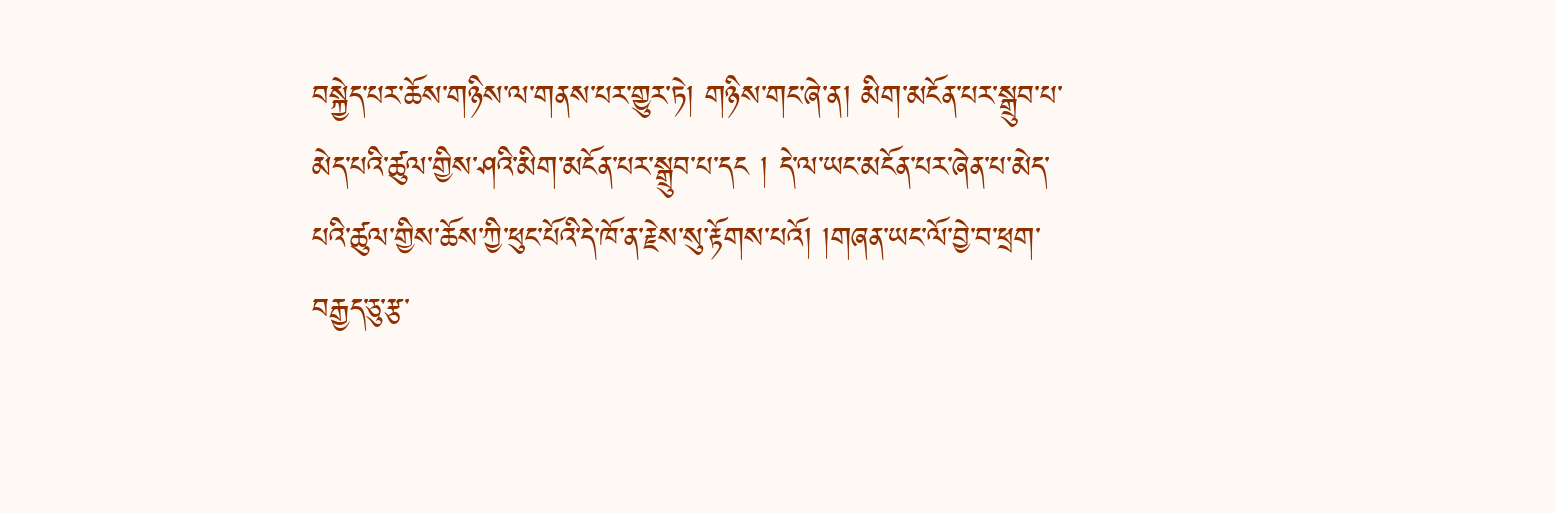བསྐྱེད་པར་ཆོས་གཉིས་ལ་གནས་པར་གྱུར་ཏེ། གཉིས་གང་ཞེ་ན། མིག་མངོན་པར་སྒྲུབ་པ་མེད་པའི་ཚུལ་གྱིས་ཤའི་མིག་མངོན་པར་སྒྲུབ་པ་དང ། དེ་ལ་ཡང་མངོན་པར་ཞེན་པ་མེད་པའི་ཚུལ་གྱིས་ཆོས་ཀྱི་ཕུང་པོའི་དེ་ཁོ་ན་རྗེས་སུ་རྟོགས་པའོ། །གཞན་ཡང་ལོ་བྱེ་བ་ཕྲག་བརྒྱད་ཅུ་རྩ་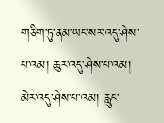གཅིག་ཏུ་ནམ་ཡང་སར་འདུ་ཤེས་པ་འམ། ཆུར་འདུ་ཤེས་པ་འམ། མེར་འདུ་ཤེས་པ་འམ། རླུང་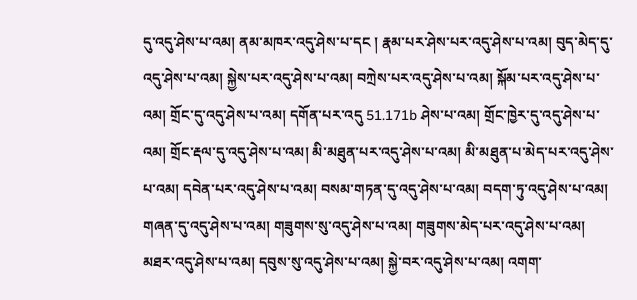དུ་འདུ་ཤེས་པ་འམ། ནམ་མཁར་འདུ་ཤེས་པ་དང ། རྣམ་པར་ཤེས་པར་འདུ་ཤེས་པ་འམ། བུད་མེད་དུ་འདུ་ཤེས་པ་འམ། སྐྱེས་པར་འདུ་ཤེས་པ་འམ། བཀྲེས་པར་འདུ་ཤེས་པ་འམ། སྐོམ་པར་འདུ་ཤེས་པ་འམ། གྲོང་དུ་འདུ་ཤེས་པ་འམ། དགོན་པར་འདུ 51.171b ཤེས་པ་འམ། གྲོང་ཁྱེར་དུ་འདུ་ཤེས་པ་འམ། གྲོང་རྡལ་དུ་འདུ་ཤེས་པ་འམ། མི་མཐུན་པར་འདུ་ཤེས་པ་འམ། མི་མཐུན་པ་མེད་པར་འདུ་ཤེས་པ་འམ། དབེན་པར་འདུ་ཤེས་པ་འམ། བསམ་གཏན་དུ་འདུ་ཤེས་པ་འམ། བདག་ཏུ་འདུ་ཤེས་པ་འམ། གཞན་དུ་འདུ་ཤེས་པ་འམ། གཟུགས་སུ་འདུ་ཤེས་པ་འམ། གཟུགས་མེད་པར་འདུ་ཤེས་པ་འམ། མཐར་འདུ་ཤེས་པ་འམ། དབུས་སུ་འདུ་ཤེས་པ་འམ། སྐྱེ་བར་འདུ་ཤེས་པ་འམ། འགག་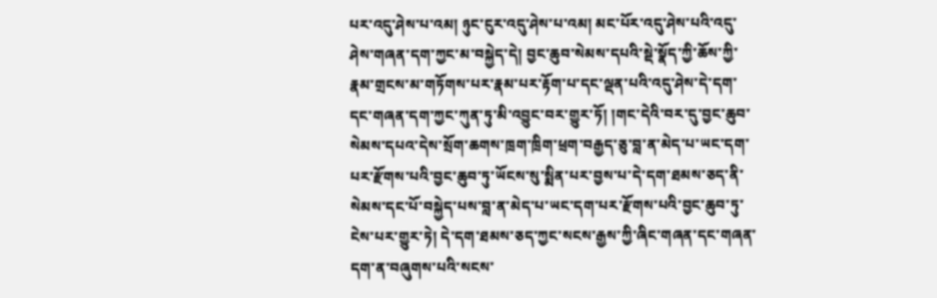པར་འདུ་ཤེས་པ་འམ། ཉུང་ངུར་འདུ་ཤེས་པ་འམ། མང་པོར་འདུ་ཤེས་པའི་འདུ་ཤེས་གཞན་དག་ཀྱང་མ་བསྐྱེད་དེ། བྱང་ཆུབ་སེམས་དཔའི་སྡེ་སྣོད་ཀྱི་ཆོས་ཀྱི་རྣམ་གྲངས་མ་གཏོགས་པར་རྣམ་པར་རྟོག་པ་དང་ལྡན་པའི་འདུ་ཤེས་དེ་དག་དང་གཞན་དག་ཀྱང་ཀུན་ཏུ་མི་འབྱུང་བར་གྱུར་ཏོ། །གང་དེའི་བར་དུ་བྱང་ཆུབ་སེམས་དཔའ་དེས་སྲོག་ཆགས་ཁྲག་ཁྲིག་ཕྲག་བརྒྱད་ཅུ་བླ་ན་མེད་པ་ཡང་དག་པར་རྫོགས་པའི་བྱང་ཆུབ་ཏུ་ཡོངས་སུ་སྨིན་པར་བྱས་པ་དེ་དག་ཐམས་ཅད་ནི་སེམས་དང་པོ་བསྐྱེད་པས་བླ་ན་མེད་པ་ཡང་དག་པར་རྫོགས་པའི་བྱང་ཆུབ་ཏུ་ངེས་པར་གྱུར་ཏེ། དེ་དག་ཐམས་ཅད་ཀྱང་སངས་རྒྱས་ཀྱི་ཞིང་གཞན་དང་གཞན་དག་ན་བཞུགས་པའི་སངས་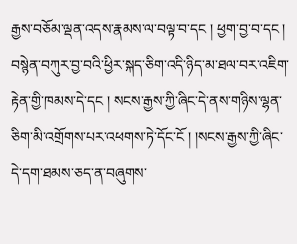རྒྱས་བཅོམ་ལྡན་འདས་རྣམས་ལ་བལྟ་བ་དང ། ཕྱག་བྱ་བ་དང ། བསྙེན་བཀུར་བྱ་བའི་ཕྱིར་སྐད་ཅིག་འདི་ཉིད་མ་ཐལ་བར་འཇིག་རྟེན་གྱི་ཁམས་དེ་དང ། སངས་རྒྱས་ཀྱི་ཞིང་དེ་ནས་གཉིས་ལྷན་ཅིག་མི་འགྲོགས་པར་འཕགས་ཏེ་དོང་ངོ ། །སངས་རྒྱས་ཀྱི་ཞིང་དེ་དག་ཐམས་ཅད་ན་བཞུགས་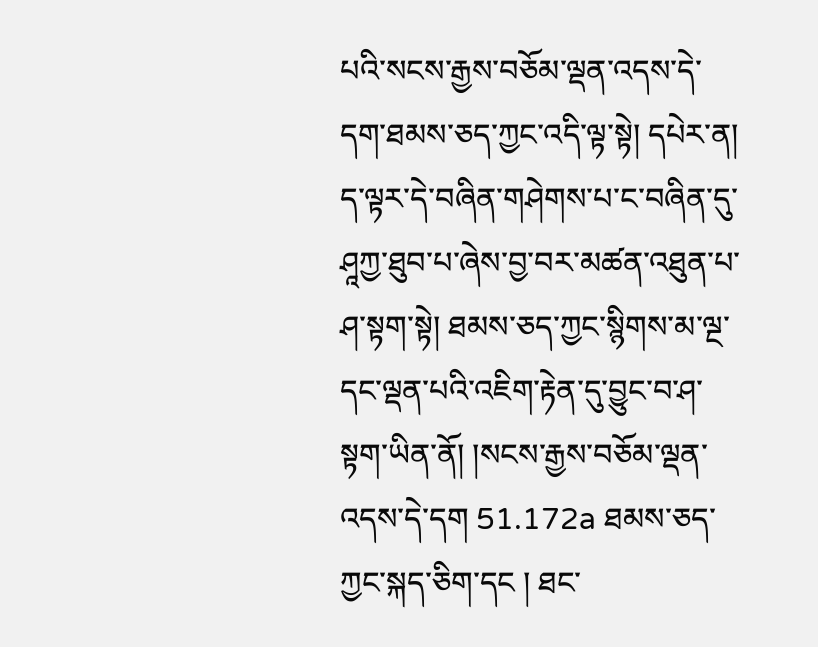པའི་སངས་རྒྱས་བཅོམ་ལྡན་འདས་དེ་དག་ཐམས་ཅད་ཀྱང་འདི་ལྟ་སྟེ། དཔེར་ན། ད་ལྟར་དེ་བཞིན་གཤེགས་པ་ང་བཞིན་དུ་ཤཱཀྱ་ཐུབ་པ་ཞེས་བྱ་བར་མཚན་འཐུན་པ་ཤ་སྟག་སྟེ། ཐམས་ཅད་ཀྱང་སྙིགས་མ་ལྔ་དང་ལྡན་པའི་འཇིག་རྟེན་དུ་བྱུང་བ་ཤ་སྟག་ཡིན་ནོ། །སངས་རྒྱས་བཅོམ་ལྡན་འདས་དེ་དག 51.172a ཐམས་ཅད་ཀྱང་སྐད་ཅིག་དང ། ཐང་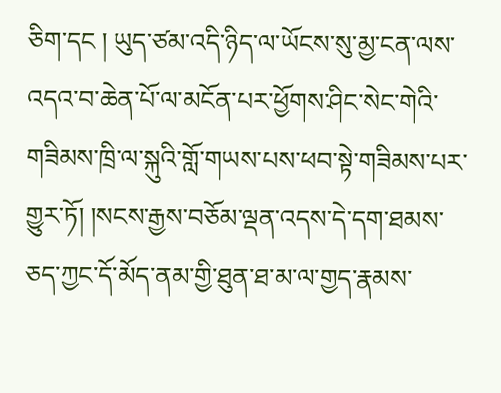ཅིག་དང ། ཡུད་ཙམ་འདི་ཉིད་ལ་ཡོངས་སུ་མྱ་ངན་ལས་འདའ་བ་ཆེན་པོ་ལ་མངོན་པར་ཕྱོགས་ཤིང་སེང་གེའི་གཟིམས་ཁྲི་ལ་སྐུའི་གློ་གཡས་པས་ཕབ་སྟེ་གཟིམས་པར་གྱུར་ཏོ། །སངས་རྒྱས་བཅོམ་ལྡན་འདས་དེ་དག་ཐམས་ཅད་ཀྱང་དོ་མོད་ནམ་གྱི་ཐུན་ཐ་མ་ལ་གྱད་རྣམས་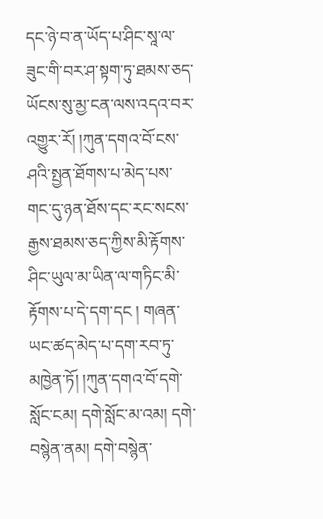དང་ཉེ་བ་ན་ཡོད་པ་ཤིང་སཱ་ལ་ཟུང་གི་བར་ཤ་སྟག་ཏུ་ཐམས་ཅད་ཡོངས་སུ་མྱ་ངན་ལས་འདའ་བར་འགྱུར་རོ། །ཀུན་དགའ་བོ་ངས་ཤའི་སྤྱན་ཐོགས་པ་མེད་པས་གང་དུ་ཉན་ཐོས་དང་རང་སངས་རྒྱས་ཐམས་ཅད་ཀྱིས་མི་རྟོགས་ཤིང་ཡུལ་མ་ཡིན་ལ་གཏིང་མི་རྟོགས་པ་དེ་དག་དང ། གཞན་ཡང་ཚད་མེད་པ་དག་རབ་ཏུ་མཁྱེན་ཏོ། །ཀུན་དགའ་བོ་དགེ་སློང་ངམ། དགེ་སློང་མ་འམ། དགེ་བསྙེན་ནམ། དགེ་བསྙེན་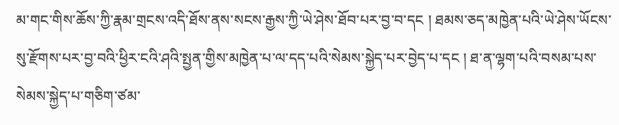མ་གང་གིས་ཆོས་ཀྱི་རྣམ་གྲངས་འདི་ཐོས་ནས་སངས་རྒྱས་ཀྱི་ཡེ་ཤེས་ཐོབ་པར་བྱ་བ་དང ། ཐམས་ཅད་མཁྱེན་པའི་ཡེ་ཤེས་ཡོངས་སུ་རྫོགས་པར་བྱ་བའི་ཕྱིར་ངའི་ཤའི་སྤྱན་གྱིས་མཁྱེན་པ་ལ་དད་པའི་སེམས་སྐྱེད་པར་བྱེད་པ་དང ། ཐ་ན་ལྷག་པའི་བསམ་པས་སེམས་སྐྱེད་པ་གཅིག་ཙམ་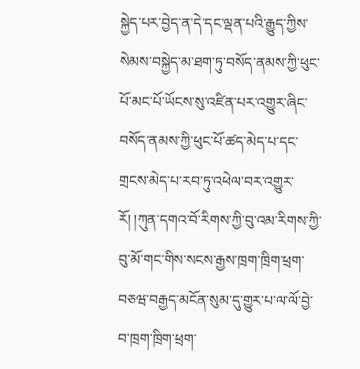སྐྱེད་པར་བྱེད་ན་དེ་དང་ལྡན་པའི་རྒྱུད་ཀྱིས་སེམས་བསྐྱེད་མ་ཐག་ཏུ་བསོད་ནམས་ཀྱི་ཕུང་པོ་མང་པོ་ཡོངས་སུ་འཛིན་པར་འགྱུར་ཞིང་བསོད་ནམས་ཀྱི་ཕུང་པོ་ཚད་མེད་པ་དང་གྲངས་མེད་པ་རབ་ཏུ་འཕེལ་བར་འགྱུར་རོ། །ཀུན་དགའ་བོ་རིགས་ཀྱི་བུ་འམ་རིགས་ཀྱི་བུ་མོ་གང་གིས་སངས་རྒྱས་ཁྲག་ཁྲིག་ཕྲག་བཅཝ་བརྒྱད་མངོན་སུམ་དུ་གྱུར་པ་ལ་ལོ་བྱེ་བ་ཁྲག་ཁྲིག་ཕྲག་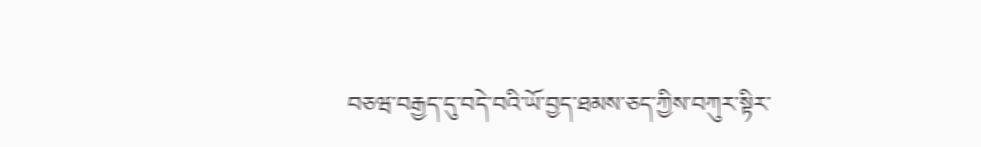བཅཝ་བརྒྱད་དུ་བདེ་བའི་ཡོ་བྱད་ཐམས་ཅད་ཀྱིས་བཀུར་སྟིར་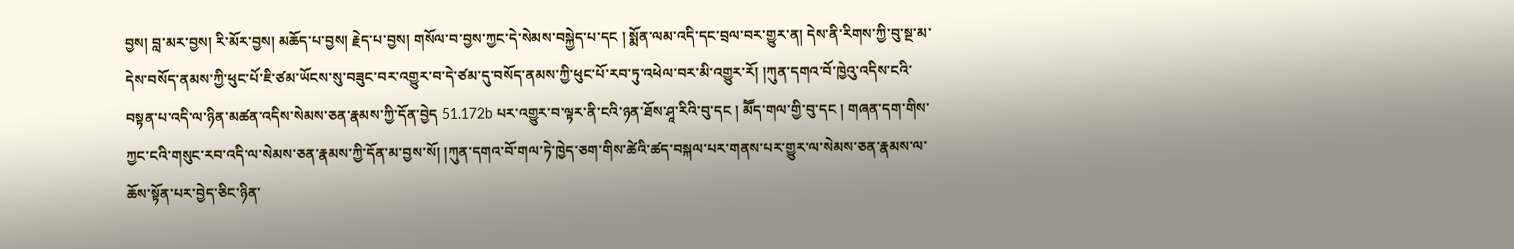བྱས། བླ་མར་བྱས། རི་མོར་བྱས། མཆོད་པ་བྱས། རྗེད་པ་བྱས། གསོལ་བ་བྱས་ཀྱང་དེ་སེམས་བསྐྱེད་པ་དང ། སྨོན་ལམ་འདི་དང་བྲལ་བར་གྱུར་ན། དེས་ནི་རིགས་ཀྱི་བུ་སྔ་མ་དེས་བསོད་ནམས་ཀྱི་ཕུང་པོ་ཇི་ཙམ་ཡོངས་སུ་བཟུང་བར་འགྱུར་བ་དེ་ཙམ་དུ་བསོད་ནམས་ཀྱི་ཕུང་པོ་རབ་ཏུ་འཕེལ་བར་མི་འགྱུར་རོ། །ཀུན་དགའ་བོ་ཁྱེའུ་འདིས་ངའི་བསྟན་པ་འདི་ལ་ཉིན་མཚན་འདིས་སེམས་ཅན་རྣམས་ཀྱི་དོན་བྱེད 51.172b པར་འགྱུར་བ་ལྟར་ནི་ངའི་ཉན་ཐོས་ཤཱ་རིའི་བུ་དང ། མཽད་གལ་གྱི་བུ་དང ། གཞན་དག་གིས་ཀྱང་ངའི་གསུང་རབ་འདི་ལ་སེམས་ཅན་རྣམས་ཀྱི་དོན་མ་བྱས་སོ། །ཀུན་དགའ་བོ་གལ་ཏེ་ཁྱེད་ཅག་གིས་ཚེའི་ཚད་བསྐལ་པར་གནས་པར་གྱུར་ལ་སེམས་ཅན་རྣམས་ལ་ཆོས་སྟོན་པར་བྱེད་ཅིང་ཉིན་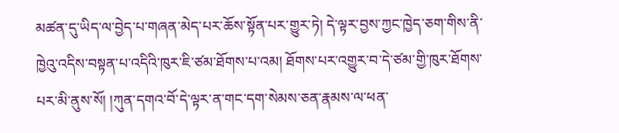མཚན་དུ་ཡིད་ལ་བྱེད་པ་གཞན་མེད་པར་ཆོས་སྟོན་པར་གྱུར་ཏེ། དེ་ལྟར་བྱས་ཀྱང་ཁྱེད་ཅག་གིས་ནི་ཁྱེའུ་འདིས་བསྟན་པ་འདིའི་ཁུར་ཇི་ཙམ་ཐོགས་པ་འམ། ཐོགས་པར་འགྱུར་བ་དེ་ཙམ་གྱི་ཁུར་ཐོགས་པར་མི་ནུས་སོ། །ཀུན་དགའ་བོ་དེ་ལྟར་ན་གང་དག་སེམས་ཅན་རྣམས་ལ་ཕན་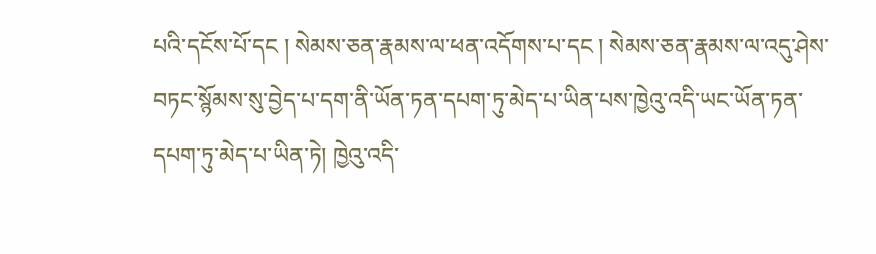པའི་དངོས་པོ་དང ། སེམས་ཅན་རྣམས་ལ་ཕན་འདོགས་པ་དང ། སེམས་ཅན་རྣམས་ལ་འདུ་ཤེས་བཏང་སྙོམས་སུ་བྱེད་པ་དག་ནི་ཡོན་ཏན་དཔག་ཏུ་མེད་པ་ཡིན་པས་ཁྱེའུ་འདི་ཡང་ཡོན་ཏན་དཔག་ཏུ་མེད་པ་ཡིན་ཏེ། ཁྱེའུ་འདི་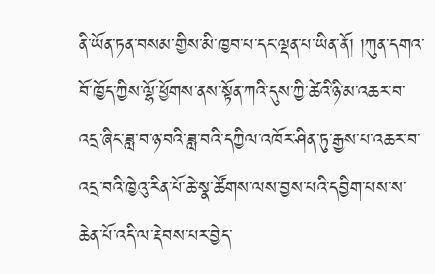ནི་ཡོན་ཏན་བསམ་གྱིས་མི་ཁྱབ་པ་དང་ལྡན་པ་ཡིན་ནོ། །ཀུན་དགའ་བོ་ཁྱོད་ཀྱིས་ལྷོ་ཕྱོགས་ནས་སྟོན་ཀའི་དུས་ཀྱི་ཚེའི་ཉི་མ་འཆར་བ་འདྲ་ཞིང་ཟླ་བ་ཉ་བའི་ཟླ་བའི་དཀྱིལ་འཁོར་ཤིན་ཏུ་རྒྱས་པ་འཆར་བ་འདྲ་བའི་ཁྱེའུ་རིན་པོ་ཆེ་སྣ་ཚོགས་ལས་བྱས་པའི་དབྱིག་པས་ས་ཆེན་པོ་འདི་ལ་རྡེབས་པར་བྱེད་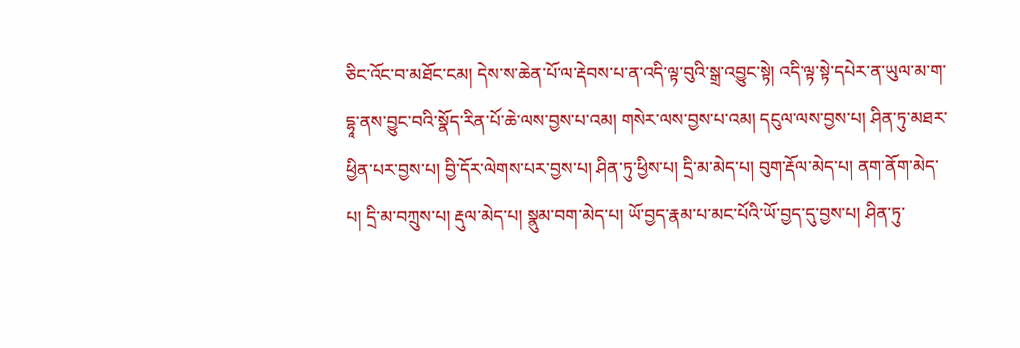ཅིང་འོང་བ་མཐོང་ངམ། དེས་ས་ཆེན་པོ་ལ་རྡེབས་པ་ན་འདི་ལྟ་བུའི་སྒྲ་འབྱུང་སྟེ། འདི་ལྟ་སྟེ་དཔེར་ན་ཡུལ་མ་ག་དྷཱ་ནས་བྱུང་བའི་སྣོད་རིན་པོ་ཆེ་ལས་བྱས་པ་འམ། གསེར་ལས་བྱས་པ་འམ། དངུལ་ལས་བྱས་པ། ཤིན་ཏུ་མཐར་ཕྱིན་པར་བྱས་པ། བྱི་དོར་ལེགས་པར་བྱས་པ། ཤིན་ཏུ་ཕྱིས་པ། དྲི་མ་མེད་པ། བུག་རྡོལ་མེད་པ། ནག་ནོག་མེད་པ། དྲི་མ་བཀྲུས་པ། རྡུལ་མེད་པ། སྣུམ་བག་མེད་པ། ཡོ་བྱད་རྣམ་པ་མང་པོའི་ཡོ་བྱད་དུ་བྱས་པ། ཤིན་ཏུ་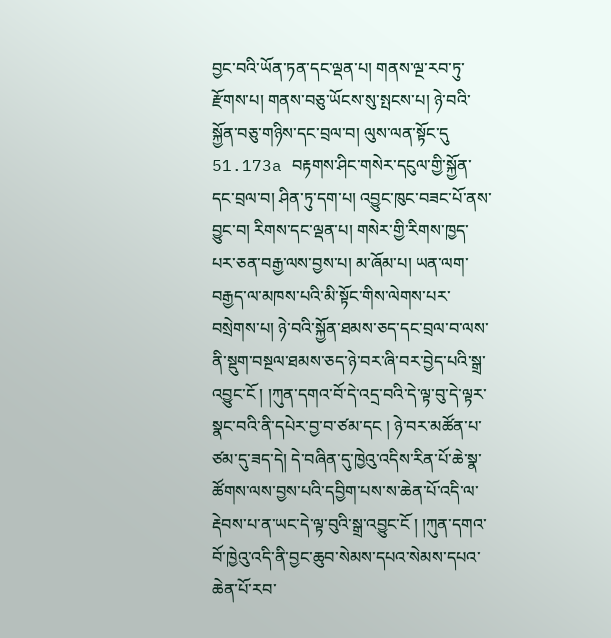བྱང་བའི་ཡོན་ཏན་དང་ལྡན་པ། གནས་ལྔ་རབ་ཏུ་རྫོགས་པ། གནས་བཅུ་ཡོངས་སུ་སྤངས་པ། ཉེ་བའི་སྐྱོན་བཅུ་གཉིས་དང་བྲལ་བ། ལུས་ལན་སྟོང་དུ 51.173a བརྟགས་ཤིང་གསེར་དངུལ་གྱི་སྐྱོན་དང་བྲལ་བ། ཤིན་ཏུ་དག་པ། འབྱུང་ཁུང་བཟང་པོ་ནས་བྱུང་བ། རིགས་དང་ལྡན་པ། གསེར་གྱི་རིགས་ཁྱད་པར་ཅན་བརྒྱ་ལས་བྱས་པ། མ་ཞོམ་པ། ཡན་ལག་བརྒྱད་ལ་མཁས་པའི་མི་སྟོང་གིས་ལེགས་པར་བསྲེགས་པ། ཉེ་བའི་སྐྱོན་ཐམས་ཅད་དང་བྲལ་བ་ལས་ནི་སྡུག་བསྔལ་ཐམས་ཅད་ཉེ་བར་ཞི་བར་བྱེད་པའི་སྒྲ་འབྱུང་ངོ ། །ཀུན་དགའ་བོ་དེ་འདྲ་བའི་དེ་ལྟ་བུ་དེ་ལྟར་སྣང་བའི་ནི་དཔེར་བྱ་བ་ཙམ་དང ། ཉེ་བར་མཚོན་པ་ཙམ་དུ་ཟད་དེ། དེ་བཞིན་དུ་ཁྱེའུ་འདིས་རིན་པོ་ཆེ་སྣ་ཚོགས་ལས་བྱས་པའི་དབྱིག་པས་ས་ཆེན་པོ་འདི་ལ་རྡེབས་པ་ན་ཡང་དེ་ལྟ་བུའི་སྒྲ་འབྱུང་ངོ ། །ཀུན་དགའ་བོ་ཁྱེའུ་འདི་ནི་བྱང་ཆུབ་སེམས་དཔའ་སེམས་དཔའ་ཆེན་པོ་རབ་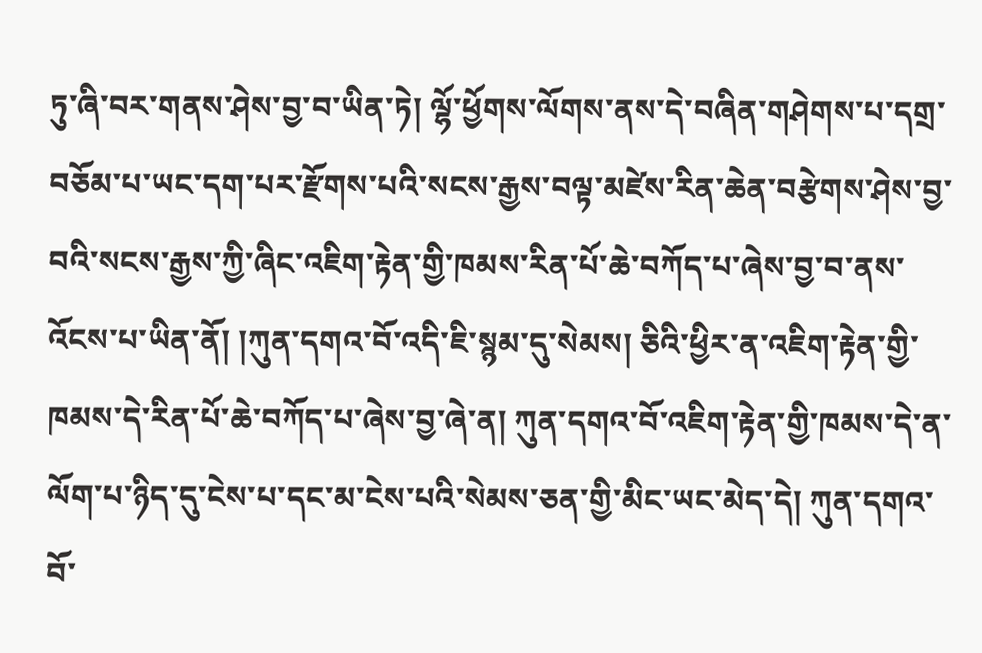ཏུ་ཞི་བར་གནས་ཤེས་བྱ་བ་ཡིན་ཏེ། ལྷོ་ཕྱོགས་ལོགས་ནས་དེ་བཞིན་གཤེགས་པ་དགྲ་བཅོམ་པ་ཡང་དག་པར་རྫོགས་པའི་སངས་རྒྱས་བལྟ་མཛེས་རིན་ཆེན་བརྩེགས་ཤེས་བྱ་བའི་སངས་རྒྱས་ཀྱི་ཞིང་འཇིག་རྟེན་གྱི་ཁམས་རིན་པོ་ཆེ་བཀོད་པ་ཞེས་བྱ་བ་ནས་འོངས་པ་ཡིན་ནོ། །ཀུན་དགའ་བོ་འདི་ཇི་སྙམ་དུ་སེམས། ཅིའི་ཕྱིར་ན་འཇིག་རྟེན་གྱི་ཁམས་དེ་རིན་པོ་ཆེ་བཀོད་པ་ཞེས་བྱ་ཞེ་ན། ཀུན་དགའ་བོ་འཇིག་རྟེན་གྱི་ཁམས་དེ་ན་ལོག་པ་ཉིད་དུ་ངེས་པ་དང་མ་ངེས་པའི་སེམས་ཅན་གྱི་མིང་ཡང་མེད་དེ། ཀུན་དགའ་བོ་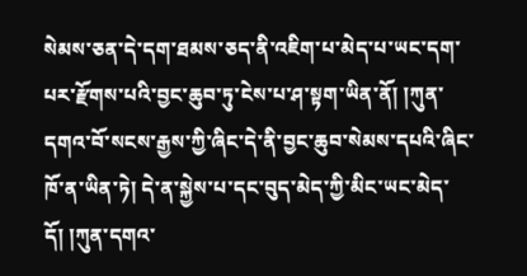སེམས་ཅན་དེ་དག་ཐམས་ཅད་ནི་འཇིག་པ་མེད་པ་ཡང་དག་པར་རྫོགས་པའི་བྱང་ཆུབ་ཏུ་ངེས་པ་ཤ་སྟག་ཡིན་ནོ། །ཀུན་དགའ་བོ་སངས་རྒྱས་ཀྱི་ཞིང་དེ་ནི་བྱང་ཆུབ་སེམས་དཔའི་ཞིང་ཁོ་ན་ཡིན་ཏེ། དེ་ན་སྐྱེས་པ་དང་བུད་མེད་ཀྱི་མིང་ཡང་མེད་དོ། །ཀུན་དགའ་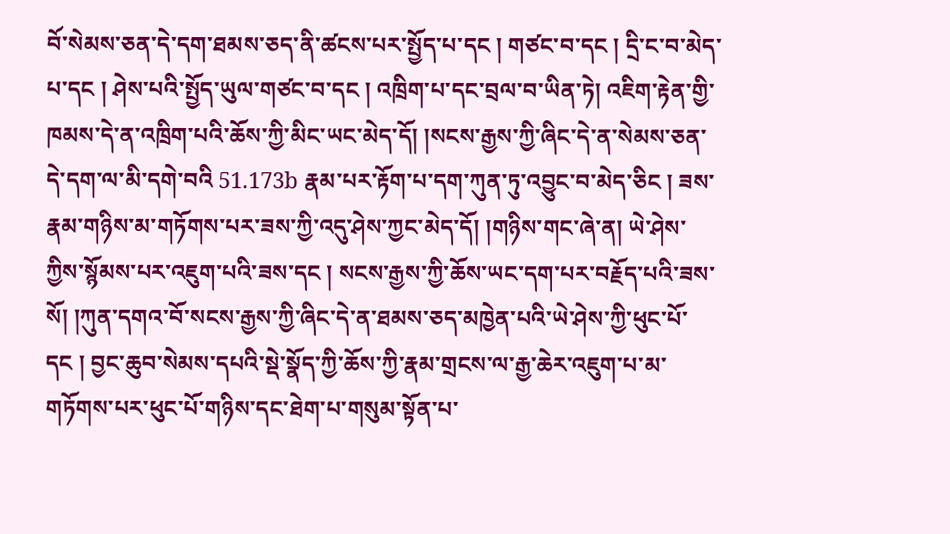བོ་སེམས་ཅན་དེ་དག་ཐམས་ཅད་ནི་ཚངས་པར་སྤྱོད་པ་དང ། གཙང་བ་དང ། དྲི་ང་བ་མེད་པ་དང ། ཤེས་པའི་སྤྱོད་ཡུལ་གཙང་བ་དང ། འཁྲིག་པ་དང་བྲལ་བ་ཡིན་ཏེ། འཇིག་རྟེན་གྱི་ཁམས་དེ་ན་འཁྲིག་པའི་ཆོས་ཀྱི་མིང་ཡང་མེད་དོ། །སངས་རྒྱས་ཀྱི་ཞིང་དེ་ན་སེམས་ཅན་དེ་དག་ལ་མི་དགེ་བའི 51.173b རྣམ་པར་རྟོག་པ་དག་ཀུན་ཏུ་འབྱུང་བ་མེད་ཅིང ། ཟས་རྣམ་གཉིས་མ་གཏོགས་པར་ཟས་ཀྱི་འདུ་ཤེས་ཀྱང་མེད་དོ། །གཉིས་གང་ཞེ་ན། ཡེ་ཤེས་ཀྱིས་སྙོམས་པར་འཇུག་པའི་ཟས་དང ། སངས་རྒྱས་ཀྱི་ཆོས་ཡང་དག་པར་བརྗོད་པའི་ཟས་སོ། །ཀུན་དགའ་བོ་སངས་རྒྱས་ཀྱི་ཞིང་དེ་ན་ཐམས་ཅད་མཁྱེན་པའི་ཡེ་ཤེས་ཀྱི་ཕུང་པོ་དང ། བྱང་ཆུབ་སེམས་དཔའི་སྡེ་སྣོད་ཀྱི་ཆོས་ཀྱི་རྣམ་གྲངས་ལ་རྒྱ་ཆེར་འཇུག་པ་མ་གཏོགས་པར་ཕུང་པོ་གཉིས་དང་ཐེག་པ་གསུམ་སྟོན་པ་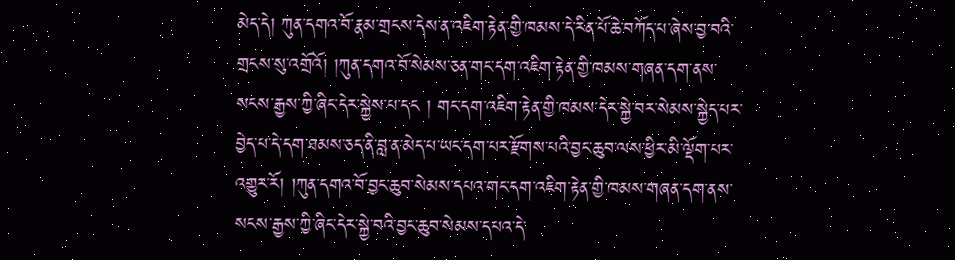མེད་དེ། ཀུན་དགའ་བོ་རྣམ་གྲངས་དེས་ན་འཇིག་རྟེན་གྱི་ཁམས་དེ་རིན་པོ་ཆེ་བཀོད་པ་ཞེས་བྱ་བའི་གྲངས་སུ་འགྲོའོ། །ཀུན་དགའ་བོ་སེམས་ཅན་གང་དག་འཇིག་རྟེན་གྱི་ཁམས་གཞན་དག་ནས་སངས་རྒྱས་ཀྱི་ཞིང་དེར་སྐྱེས་པ་དང ། གང་དག་འཇིག་རྟེན་གྱི་ཁམས་དེར་སྐྱེ་བར་སེམས་སྐྱེད་པར་བྱེད་པ་དེ་དག་ཐམས་ཅད་ནི་བླ་ན་མེད་པ་ཡང་དག་པར་རྫོགས་པའི་བྱང་ཆུབ་ལས་ཕྱིར་མི་ལྡོག་པར་འགྱུར་རོ། །ཀུན་དགའ་བོ་བྱང་ཆུབ་སེམས་དཔའ་གང་དག་འཇིག་རྟེན་གྱི་ཁམས་གཞན་དག་ནས་སངས་རྒྱས་ཀྱི་ཞིང་དེར་སྐྱེ་བའི་བྱང་ཆུབ་སེམས་དཔའ་དེ་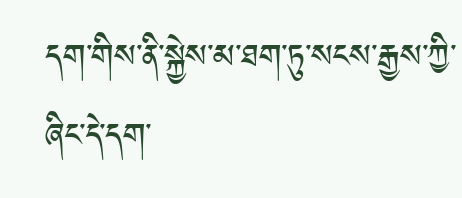དག་གིས་ནི་སྐྱེས་མ་ཐག་ཏུ་སངས་རྒྱས་ཀྱི་ཞིང་དེ་དག་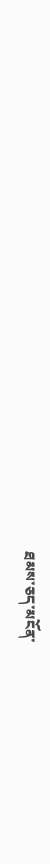ཐམས་ཅད་མངོན་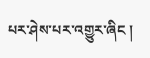པར་ཤེས་པར་འགྱུར་ཞིང །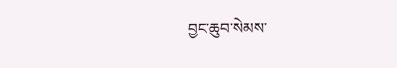བྱང་ཆུབ་སེམས་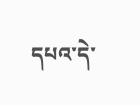དཔའ་དེ་